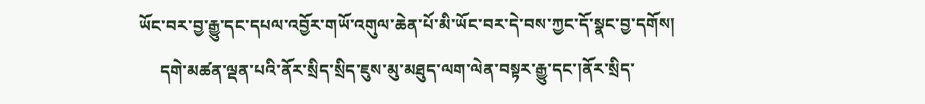ཡོང་བར་བྱ་རྒྱུ་དང་དཔལ་འབྱོར་གཡོ་འགུལ་ཆེན་པོ་མི་ཡོང་བར་དེ་བས་ཀྱང་དོ་སྣང་བྱ་དགོས།
     དགེ་མཚན་ལྡན་པའི་ནོར་སྲིད་སྲིད་ཇུས་མུ་མཐུད་ལག་ལེན་བསྟར་རྒྱུ་དང་།ནོར་སྲིད་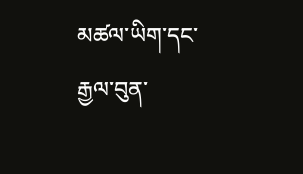མཚལ་ཡིག་དང་རྒྱལ་བུན་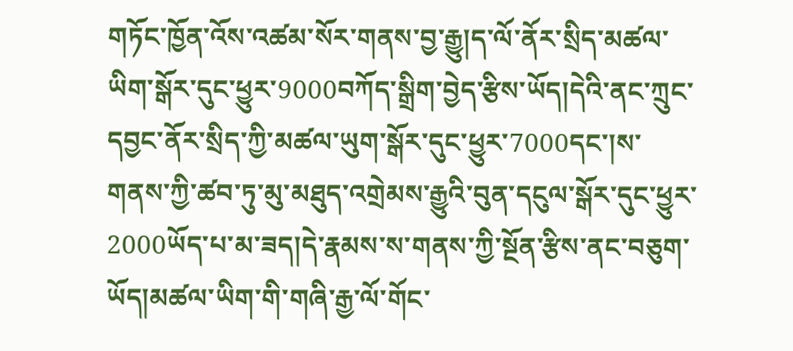གཏོང་ཁྱོན་འོས་འཚམ་སོར་གནས་བྱ་རྒྱུ།ད་ལོ་ནོར་སྲིད་མཚལ་ཡིག་སྒོར་དུང་ཕྱུར་9000བཀོད་སྒྲིག་བྱེད་རྩིས་ཡོད།དེའི་ནང་ཀྲུང་དབྱང་ནོར་སྲིད་ཀྱི་མཚལ་ཡུག་སྒོར་དུང་ཕྱུར་7000དང་།ས་གནས་ཀྱི་ཚབ་ཏུ་མུ་མཐུད་འགྲེམས་རྒྱུའི་བུན་དངུལ་སྒོར་དུང་ཕྱུར་2000ཡོད་པ་མ་ཟད།དེ་རྣམས་ས་གནས་ཀྱི་སྔོན་རྩིས་ནང་བཅུག་ཡོད།མཚལ་ཡིག་གི་གཞི་རྒྱ་ལོ་གོང་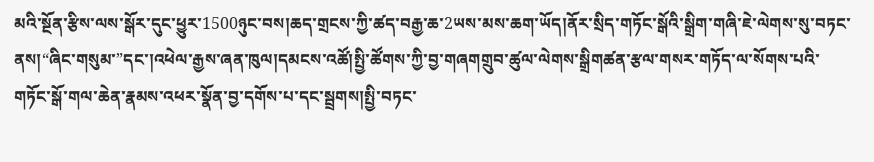མའི་སྔོན་རྩིས་ལས་སྒོར་དུང་ཕྱུར་1500ཉུང་བས།ཆད་གྲངས་ཀྱི་ཚད་བརྒྱ་ཆ་2ཡས་མས་ཆག་ཡོད།ནོར་སྲིད་གཏོང་སྒོའི་སྒྲིག་གཞི་ཇེ་ལེགས་སུ་བཏང་ནས།“ཞིང་གསུམ་”དང་།འཕེལ་རྒྱས་ཞན་ཁུལ།དམངས་འཚོ།སྤྱི་ཚོགས་ཀྱི་བྱ་གཞགགྲུབ་ཚུལ་ལེགས་སྒྲིགཚན་རྩལ་གསར་གཏོད་ལ་སོགས་པའི་གཏོང་སྒོ་གལ་ཆེན་རྣམས་འཕར་སྣོན་བྱ་དགོས་པ་དང་སྦྲགས།སྤྱི་བཏང་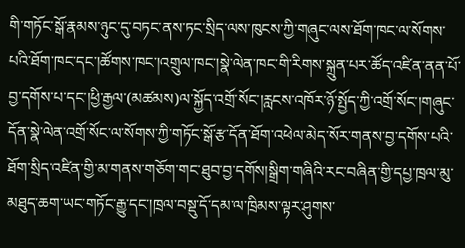གི་གཏོང་སྒོ་རྣམས་ཉུང་དུ་བཏང་ནས་ཏང་སྲིད་ལས་ཁུངས་ཀྱི་གཞུང་ལས་ཐོག་ཁང་ལ་སོགས་པའི་ཐོག་ཁང་དང་།ཚོགས་ཁང་།འགྲུལ་ཁང་།སྣེ་ལེན་ཁང་གི་རིགས་སྐྲུན་པར་ཚོད་འཛིན་ནན་པོ་བྱ་དགོས་པ་དང་།ཕྱི་རྒྱལ་(མཚམས)ལ་སྐྱོད་འགྲོ་སོང་།རླངས་འཁོར་ཉོ་སྤྱོད་ཀྱི་འགྲོ་སོང་།གཞུང་དོན་སྣེ་ལེན་འགྲོ་སོང་ལ་སོགས་ཀྱི་གཏོང་སྒོ་རྩ་དོན་ཐོག་འཕེལ་མེད་སོར་གནས་བྱ་དགོས་པའི་ཐོག་སྲིད་འཛིན་གྱི་མ་གནས་གཅོག་གང་ཐུབ་བྱ་དགོས།སྒྲིག་གཞིའི་རང་བཞིན་གྱི་དཔྱ་ཁྲལ་མུ་མཐུད་ཆག་ཡང་གཏོང་རྒྱུ་དང་།ཁྲལ་བསྡུ་དོ་དམ་ལ་ཁྲིམས་ལྟར་ཤུགས་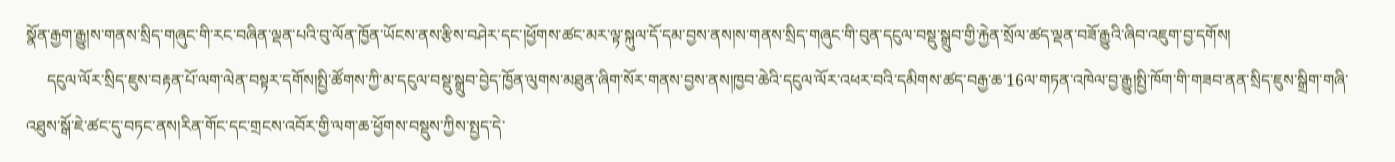སྣོན་རྒྱག་རྒྱུ།ས་གནས་སྲིད་གཞུང་གི་རང་བཞིན་ལྡན་པའི་བུ་ལོན་ཁྱོན་ཡོངས་ནས་རྩིས་བཤེར་དང་།ཕྱོགས་ཚང་མར་ལྟ་སྐུལ་དོ་དམ་བྱས་ནས།ས་གནས་སྲིད་གཞུང་གི་བུན་དངུལ་བསྡུ་སྒྲུབ་གྱི་རྐྱེན་སྲོལ་ཚད་ལྡན་བཟོ་རྒྱུའི་ཞིབ་འཇུག་བྱ་དགོས།
     དངུལ་ལོར་སྲིད་ཇུས་བརྟན་པོ་ལག་ལེན་བསྟར་དགོས།སྤྱི་ཚོགས་ཀྱི་མ་དངུལ་བསྡུ་སྒྲུབ་བྱེད་ཁྱོན་ལུགས་མཐུན་ཞིག་སོར་གནས་བྱས་ནས།ཁྱབ་ཆེའི་དངུལ་ལོར་འཕར་བའི་དམིགས་ཚད་བརྒྱ་ཆ་16ལ་གཏན་འཁེལ་བྱ་རྒྱུ།སྤྱི་ཁོག་གི་གཟབ་ནན་སྲིད་ཇུས་སྒྲིག་གཞི་འཐུས་སྒོ་ཇེ་ཚང་དུ་བཏང་ནས།རིན་གོང་དང་གྲངས་འབོར་གྱི་ལག་ཆ་ཕྱོགས་བསྡུས་ཀྱིས་སྤྱད་དེ་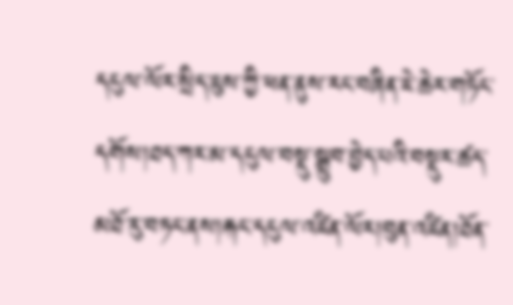དངུལ་ལོར་སྲིད་ཇུས་ཀྱི་ཕན་ནུས་རང་བཞིན་ཇེ་ཆེར་གཏོང་དགོས།ཐད་ཀར་མ་དངུལ་བསྡུ་སྒྲུབ་བྱེད་པའི་བསྡུར་ཚད་མཐོ་རུ་བཏང་ནས།རྐང་དངུལ་འཛིན་ལོར།བུན་འཛིན།ཐོན་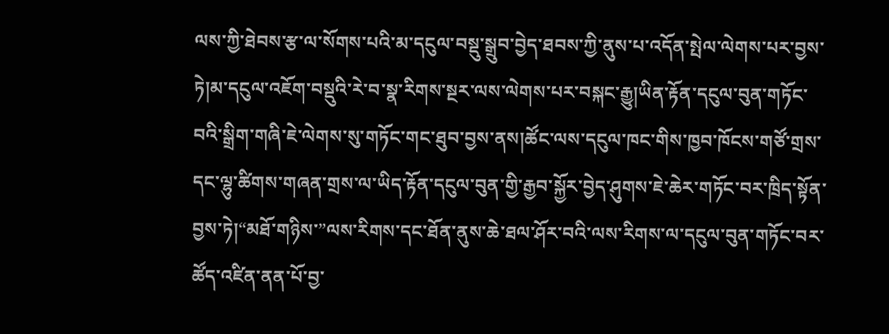ལས་ཀྱི་ཐེབས་རྩ་ལ་སོགས་པའི་མ་དངུལ་བསྡུ་སྒྲུབ་བྱེད་ཐབས་ཀྱི་ནུས་པ་འདོན་སྤེལ་ལེགས་པར་བྱས་ཏེ།མ་དངུལ་འཇོག་བསྡུའི་རེ་བ་སྣ་རིགས་སྔར་ལས་ལེགས་པར་བསྐང་རྒྱུ།ཡིན་རྟོན་དངུལ་བུན་གཏོང་བའི་སྒྲིག་གཞི་ཇེ་ལེགས་སུ་གཏོང་གང་ཐུབ་བྱས་ནས།ཚོང་ལས་དངུལ་ཁང་གིས་ཁྱབ་ཁོངས་གཙོ་གྲས་དང་ལྷུ་ཚིགས་གཞན་གྲས་ལ་ཡིད་རྟོན་དངུལ་བུན་གྱི་རྒྱབ་སྐྱོར་བྱེད་ཤུགས་ཇེ་ཆེར་གཏོང་བར་ཁྲིད་སྟོན་བྱས་ཏེ།“མཐོ་གཉིས་”ལས་རིགས་དང་ཐོན་ནུས་ཆེ་ཐལ་ཤོར་བའི་ལས་རིགས་ལ་དངུལ་བུན་གཏོང་བར་ཚོད་འཛིན་ནན་པོ་བྱ་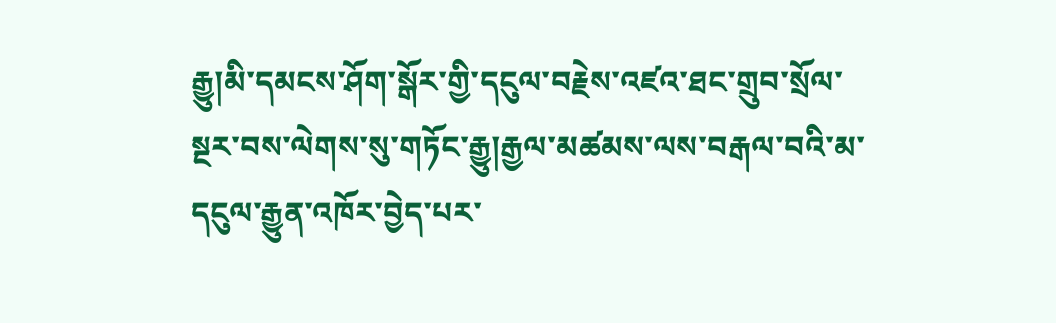རྒྱུ།མི་དམངས་ཤོག་སྒོར་གྱི་དངུལ་བརྗེས་འཛའ་ཐང་གྲུབ་སྲོལ་སྔར་བས་ལེགས་སུ་གཏོང་རྒྱུ།རྒྱལ་མཚམས་ལས་བརྒལ་བའི་མ་དངུལ་རྒྱུན་འཁོར་བྱེད་པར་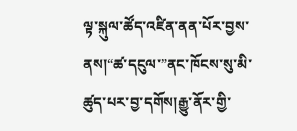ལྟ་སྐུལ་ཚོད་འཛིན་ནན་པོར་བྱས་ནས།“ཚ་དངུལ་”ནང་ཁོངས་སུ་མི་ཚུད་པར་བྱ་དགོས།རྒྱུ་ནོར་གྱི་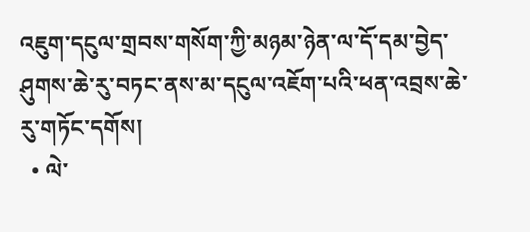འཇུག་དངུལ་གྲབས་གསོག་ཀྱི་མཉམ་ཉེན་ལ་དོ་དམ་བྱེད་ཤུགས་ཆེ་རུ་བཏང་ནས་མ་དངུལ་འཇོག་པའི་ཕན་འབྲས་ཆེ་རུ་གཏོང་དགོས།
  • ལེ་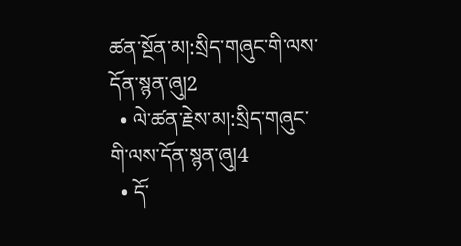ཚན་སྔོན་མ།:སྲིད་གཞུང་གི་ལས་དོན་སྙན་ཞུ།2
  • ལེ་ཚན་རྗེས་མ།:སྲིད་གཞུང་གི་ལས་དོན་སྙན་ཞུ།4
  • དོ་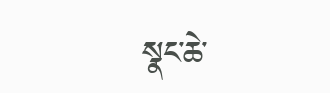སྣང་ཆེ་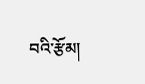བའི་རྩོམ།